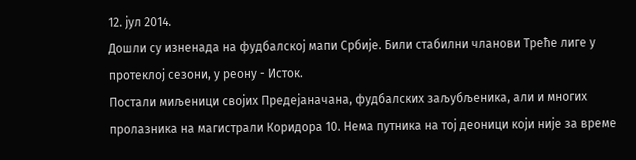12. јул 2014.
Дошли су изненада на фудбалској мапи Србије. Били стабилни чланови Треће лиге у протеклој сезони, у реону - Исток.
Постали миљеници својих Предејаначана, фудбалских заљубљеника, али и многих пролазника на магистрали Коридора 10. Нема путника на тој деоници који није за време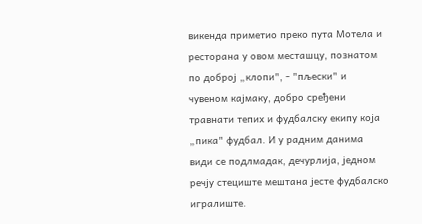викенда приметио преко пута Мотела и ресторана у овом месташцу, познатом по доброј „клопи", - "пљески" и чувеном кајмаку, добро сређени травнати тепих и фудбалску екипу која „пика" фудбал. И у радним данима види се подлмадак, дечурлија, једном речју стециште мештана јесте фудбалско игралиште.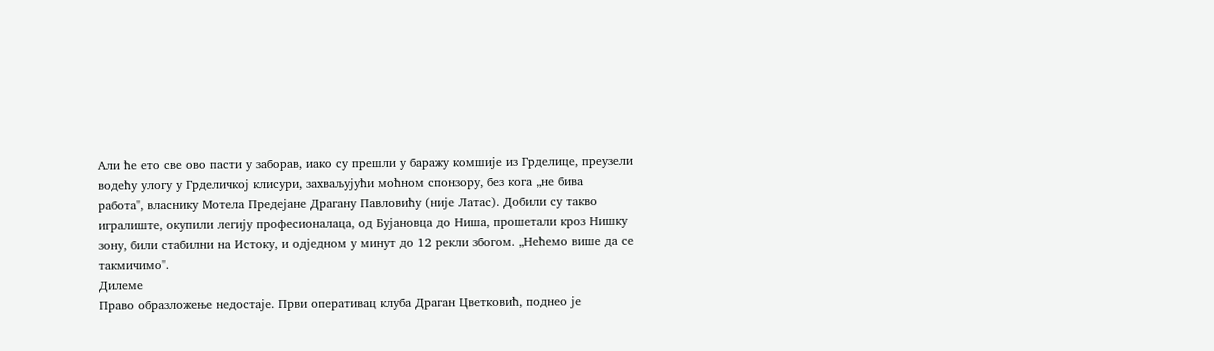Али ће ето све ово пасти у заборав, иако су прешли у баражу комшије из Грделице, преузели водећу улогу у Грделичкој клисури, захваљујући моћном спонзору, без кога „не бива
работа", власнику Мотела Предејане Драгану Павловићу (није Латас). Добили су такво игралиште, окупили легију професионалаца, од Бујановца до Ниша, прошетали кроз Нишку зону, били стабилни на Истоку, и одједном у минут до 12 рекли збогом. „Нећемо више да се такмичимо".
Дилеме
Право образложење недостаје. Први оперативац клуба Драган Цветковић, поднео је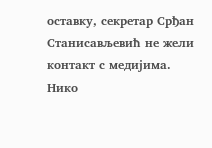оставку, секретар Срђан Станисављевић не жели контакт с медијима.
Нико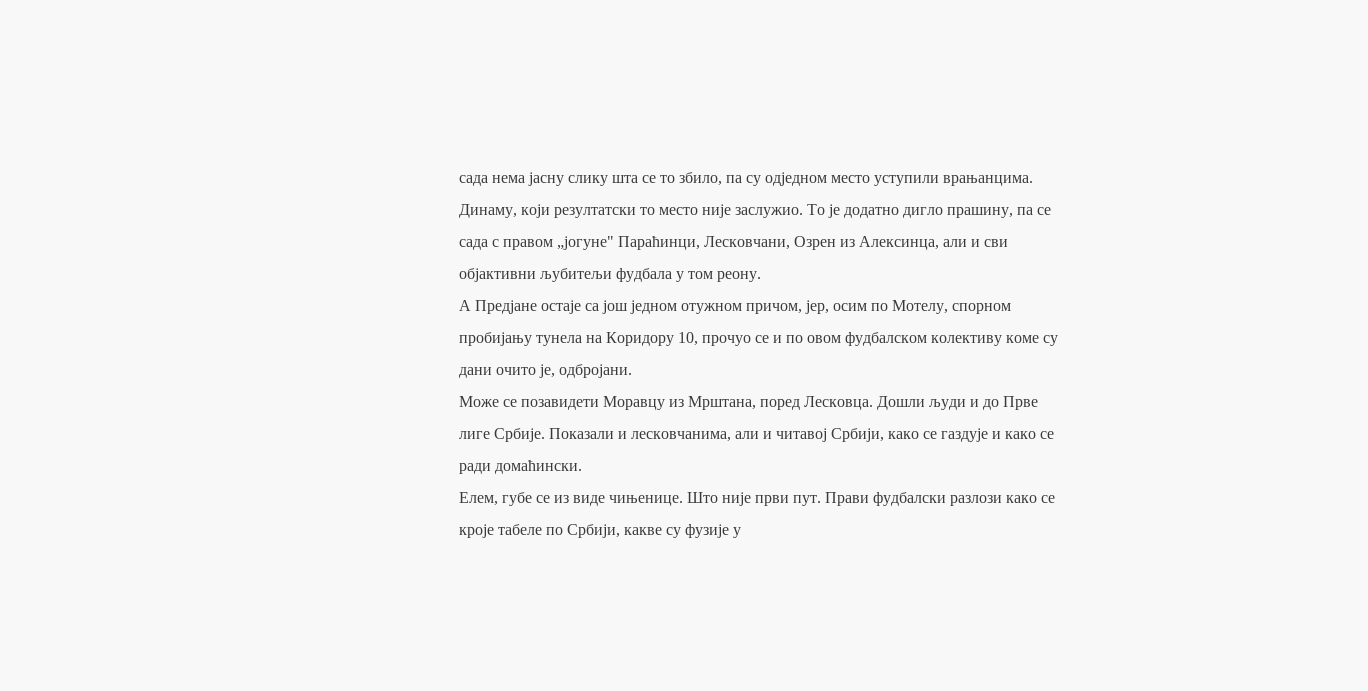сада нема јасну слику шта се то збило, па су одједном место уступили врањанцима. Динаму, који резултатски то место није заслужио. То је додатно дигло прашину, па се сада с правом „јогуне" Параћинци, Лесковчани, Озрен из Алексинца, али и сви објактивни љубитељи фудбала у том реону.
А Предјане остаје са још једном отужном причом, јер, осим по Мотелу, спорном пробијању тунела на Коридору 10, прочуо се и по овом фудбалском колективу коме су дани очито је, одбројани.
Може се позавидети Моравцу из Мрштана, поред Лесковца. Дошли људи и до Прве лиге Србије. Показали и лесковчанима, али и читавој Србији, како се газдује и како се ради домаћински.
Елем, губе се из виде чињенице. Што није први пут. Прави фудбалски разлози како се кроје табеле по Србији, какве су фузије у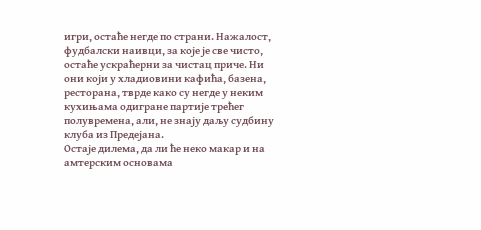игри, остаће негде по страни. Нажалост, фудбалски наивци, за које је све чисто, остаће ускраћерни за чистац приче. Ни они који у хладиовини кафића, базена, ресторана, тврде како су негде у неким кухињама одигране партије трећег полувремена, али, не знају даљу судбину клуба из Предејана.
Остаје дилема, да ли ће неко макар и на амтерским основама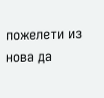пожелети из нова да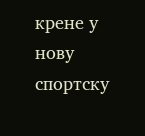крене у нову спортску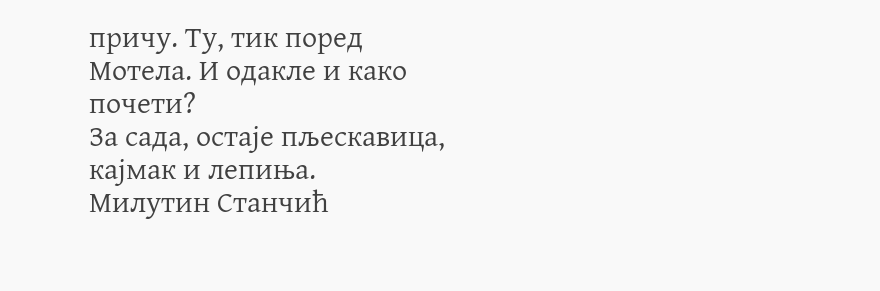причу. Ту, тик поред Мотела. И одакле и како почети?
За сада, остаје пљескавица, кајмак и лепиња.
Милутин Станчић